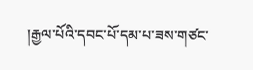།རྒྱལ་པོའི་དབང་པོ་དམ་པ་ཟས་གཙང་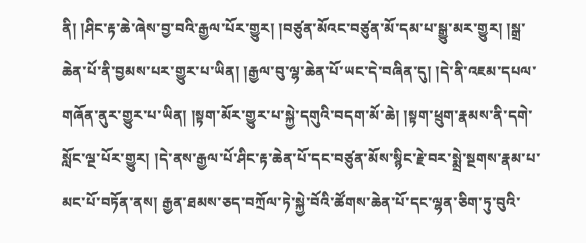ནི། །ཤིང་རྟ་ཆེ་ཞེས་བྱ་བའི་རྒྱལ་པོར་གྱུར། །བཙུན་མོའང་བཙུན་མོ་དམ་པ་སྒྱུ་མར་གྱུར། །སྒྲ་ཆེན་པོ་ནི་བྱམས་པར་གྱུར་པ་ཡིན། །རྒྱལ་བུ་ལྷ་ཆེན་པོ་ཡང་དེ་བཞིན་དུ། །དེ་ནི་འཇམ་དཔལ་གཞོན་ནུར་གྱུར་པ་ཡིན། །སྟག་མོར་གྱུར་པ་སྐྱེ་དགུའི་བདག་མོ་ཆེ། །སྟག་ཕྲུག་རྣམས་ནི་དགེ་སློང་ལྔ་པོར་གྱུར། །དེ་ནས་རྒྱལ་པོ་ཤིང་རྟ་ཆེན་པོ་དང་བཙུན་མོས་སྙིང་རྗེ་བར་སྨྲེ་སྔགས་རྣམ་པ་མང་པོ་བཏོན་ནས། རྒྱན་ཐམས་ཅད་བཀྲོལ་ཏེ་སྐྱེ་བོའི་ཚོགས་ཆེན་པོ་དང་ལྷན་ཅིག་ཏུ་བུའི་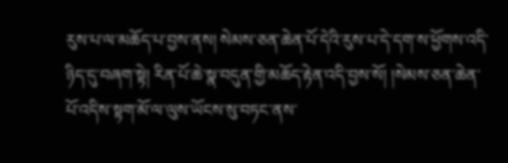རུས་པ་ལ་མཆོད་པ་བྱས་ནས། སེམས་ཅན་ཆེན་པོ་དེའི་རུས་པ་དེ་དག་ས་ཕྱོགས་འདི་ཉིད་དུ་བཞག་སྟེ། རིན་པོ་ཆེ་སྣ་བདུན་གྱི་མཆོད་རྟེན་འདི་བྱས་སོ། །སེམས་ཅན་ཆེན་པོ་འདིས་སྟག་མོ་ལ་ལུས་ཡོངས་སུ་བཏང་ནས་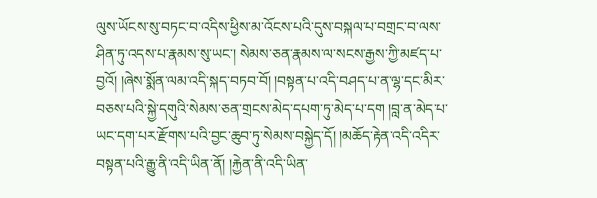ལུས་ཡོངས་སུ་བཏང་བ་འདིས་ཕྱིས་མ་འོངས་པའི་དུས་བསྐལ་པ་བགྲང་བ་ལས་ཤིན་ཏུ་འདས་པ་རྣམས་སུ་ཡང་། སེམས་ཅན་རྣམས་ལ་སངས་རྒྱས་ཀྱི་མཛད་པ་བྱའོ། །ཞེས་སྨོན་ལམ་འདི་སྐད་བཏབ་བོ། །བསྟན་པ་འདི་བཤད་པ་ན་ལྷ་དང་མིར་བཅས་པའི་སྐྱེ་དགུའི་སེམས་ཅན་གྲངས་མེད་དཔག་ཏུ་མེད་པ་དག །བླ་ན་མེད་པ་ཡང་དག་པར་རྫོགས་པའི་བྱང་ཆུབ་ཏུ་སེམས་བསྐྱེད་དོ། །མཆོད་རྟེན་འདི་འདིར་བསྟན་པའི་རྒྱུ་ནི་འདི་ཡིན་ནོ། །རྐྱེན་ནི་འདི་ཡིན་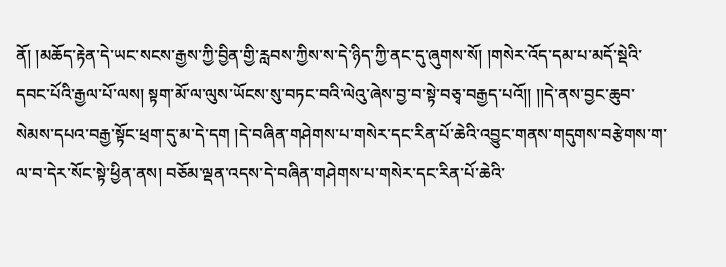ནོ། །མཆོད་རྟེན་དེ་ཡང་སངས་རྒྱས་ཀྱི་བྱིན་གྱི་རླབས་ཀྱིས་ས་དེ་ཉིད་ཀྱི་ནང་དུ་ཞུགས་སོ། །གསེར་འོད་དམ་པ་མདོ་སྡེའི་དབང་པོའི་རྒྱལ་པོ་ལས། སྟག་མོ་ལ་ལུས་ཡོངས་སུ་བཏང་བའི་ལེའུ་ཞེས་བྱ་བ་སྟེ་བཅྭ་བརྒྱད་པའོ།། །།དེ་ནས་བྱང་ཆུབ་སེམས་དཔའ་བརྒྱ་སྟོང་ཕྲག་དུ་མ་དེ་དག །དེ་བཞིན་གཤེགས་པ་གསེར་དང་རིན་པོ་ཆེའི་འབྱུང་གནས་གདུགས་བརྩེགས་ག་ལ་བ་དེར་སོང་སྟེ་ཕྱིན་ནས། བཅོམ་ལྡན་འདས་དེ་བཞིན་གཤེགས་པ་གསེར་དང་རིན་པོ་ཆེའི་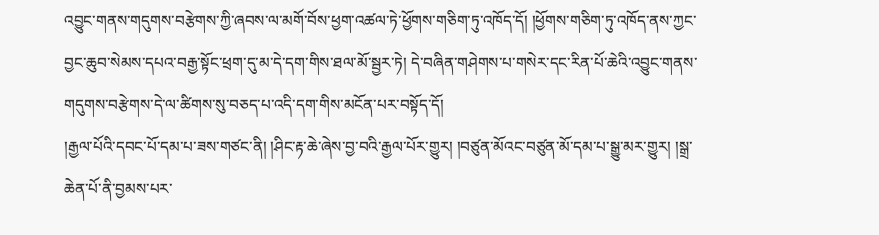འབྱུང་གནས་གདུགས་བརྩེགས་ཀྱི་ཞབས་ལ་མགོ་བོས་ཕྱག་འཚལ་ཏེ་ཕྱོགས་གཅིག་ཏུ་འཁོད་དོ། །ཕྱོགས་གཅིག་ཏུ་འཁོད་ནས་ཀྱང་བྱང་ཆུབ་སེམས་དཔའ་བརྒྱ་སྟོང་ཕྲག་དུ་མ་དེ་དག་གིས་ཐལ་མོ་སྦྱར་ཏེ། དེ་བཞིན་གཤེགས་པ་གསེར་དང་རིན་པོ་ཆེའི་འབྱུང་གནས་གདུགས་བརྩེགས་དེ་ལ་ཚིགས་སུ་བཅད་པ་འདི་དག་གིས་མངོན་པར་བསྟོད་དོ།
།རྒྱལ་པོའི་དབང་པོ་དམ་པ་ཟས་གཙང་ནི། །ཤིང་རྟ་ཆེ་ཞེས་བྱ་བའི་རྒྱལ་པོར་གྱུར། །བཙུན་མོའང་བཙུན་མོ་དམ་པ་སྒྱུ་མར་གྱུར། །སྒྲ་ཆེན་པོ་ནི་བྱམས་པར་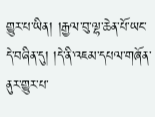གྱུར་པ་ཡིན། །རྒྱལ་བུ་ལྷ་ཆེན་པོ་ཡང་དེ་བཞིན་དུ། །དེ་ནི་འཇམ་དཔལ་གཞོན་ནུར་གྱུར་པ་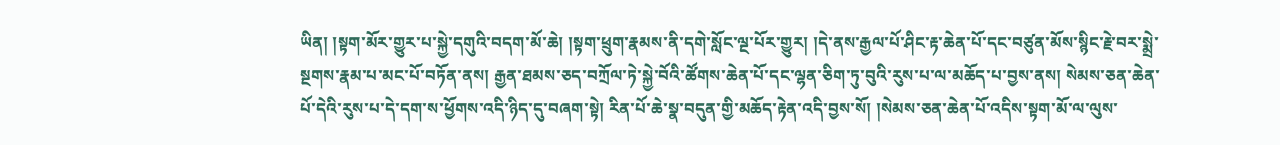ཡིན། །སྟག་མོར་གྱུར་པ་སྐྱེ་དགུའི་བདག་མོ་ཆེ། །སྟག་ཕྲུག་རྣམས་ནི་དགེ་སློང་ལྔ་པོར་གྱུར། །དེ་ནས་རྒྱལ་པོ་ཤིང་རྟ་ཆེན་པོ་དང་བཙུན་མོས་སྙིང་རྗེ་བར་སྨྲེ་སྔགས་རྣམ་པ་མང་པོ་བཏོན་ནས། རྒྱན་ཐམས་ཅད་བཀྲོལ་ཏེ་སྐྱེ་བོའི་ཚོགས་ཆེན་པོ་དང་ལྷན་ཅིག་ཏུ་བུའི་རུས་པ་ལ་མཆོད་པ་བྱས་ནས། སེམས་ཅན་ཆེན་པོ་དེའི་རུས་པ་དེ་དག་ས་ཕྱོགས་འདི་ཉིད་དུ་བཞག་སྟེ། རིན་པོ་ཆེ་སྣ་བདུན་གྱི་མཆོད་རྟེན་འདི་བྱས་སོ། །སེམས་ཅན་ཆེན་པོ་འདིས་སྟག་མོ་ལ་ལུས་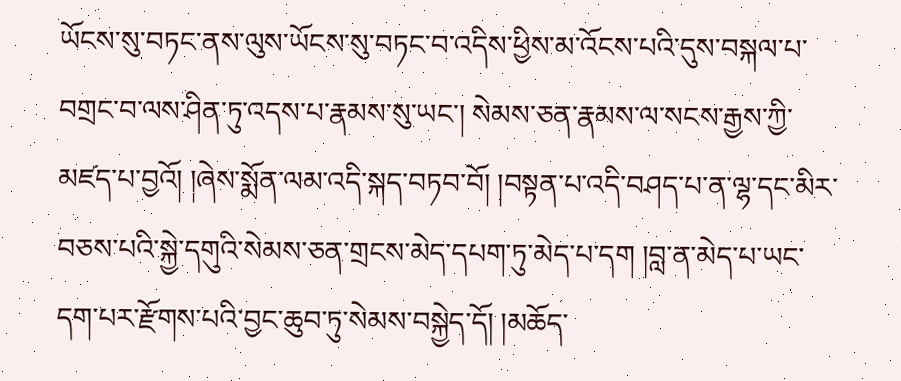ཡོངས་སུ་བཏང་ནས་ལུས་ཡོངས་སུ་བཏང་བ་འདིས་ཕྱིས་མ་འོངས་པའི་དུས་བསྐལ་པ་བགྲང་བ་ལས་ཤིན་ཏུ་འདས་པ་རྣམས་སུ་ཡང་། སེམས་ཅན་རྣམས་ལ་སངས་རྒྱས་ཀྱི་མཛད་པ་བྱའོ། །ཞེས་སྨོན་ལམ་འདི་སྐད་བཏབ་བོ། །བསྟན་པ་འདི་བཤད་པ་ན་ལྷ་དང་མིར་བཅས་པའི་སྐྱེ་དགུའི་སེམས་ཅན་གྲངས་མེད་དཔག་ཏུ་མེད་པ་དག །བླ་ན་མེད་པ་ཡང་དག་པར་རྫོགས་པའི་བྱང་ཆུབ་ཏུ་སེམས་བསྐྱེད་དོ། །མཆོད་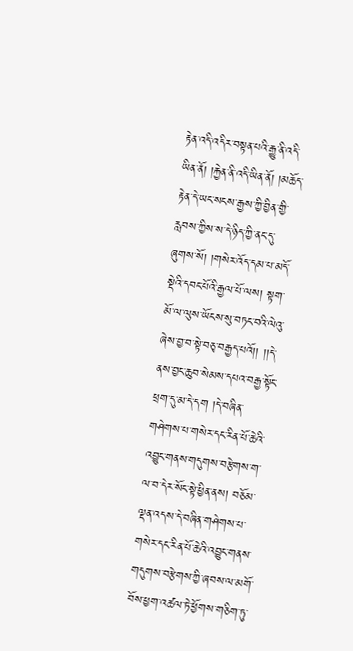རྟེན་འདི་འདིར་བསྟན་པའི་རྒྱུ་ནི་འདི་ཡིན་ནོ། །རྐྱེན་ནི་འདི་ཡིན་ནོ། །མཆོད་རྟེན་དེ་ཡང་སངས་རྒྱས་ཀྱི་བྱིན་གྱི་རླབས་ཀྱིས་ས་དེ་ཉིད་ཀྱི་ནང་དུ་ཞུགས་སོ། །གསེར་འོད་དམ་པ་མདོ་སྡེའི་དབང་པོའི་རྒྱལ་པོ་ལས། སྟག་མོ་ལ་ལུས་ཡོངས་སུ་བཏང་བའི་ལེའུ་ཞེས་བྱ་བ་སྟེ་བཅྭ་བརྒྱད་པའོ།། །།དེ་ནས་བྱང་ཆུབ་སེམས་དཔའ་བརྒྱ་སྟོང་ཕྲག་དུ་མ་དེ་དག །དེ་བཞིན་གཤེགས་པ་གསེར་དང་རིན་པོ་ཆེའི་འབྱུང་གནས་གདུགས་བརྩེགས་ག་ལ་བ་དེར་སོང་སྟེ་ཕྱིན་ནས། བཅོམ་ལྡན་འདས་དེ་བཞིན་གཤེགས་པ་གསེར་དང་རིན་པོ་ཆེའི་འབྱུང་གནས་གདུགས་བརྩེགས་ཀྱི་ཞབས་ལ་མགོ་བོས་ཕྱག་འཚལ་ཏེ་ཕྱོགས་གཅིག་ཏུ་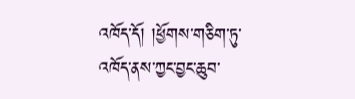འཁོད་དོ། །ཕྱོགས་གཅིག་ཏུ་འཁོད་ནས་ཀྱང་བྱང་ཆུབ་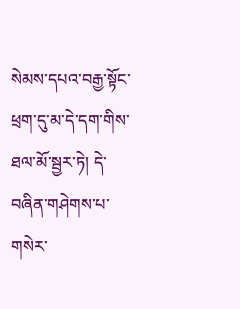སེམས་དཔའ་བརྒྱ་སྟོང་ཕྲག་དུ་མ་དེ་དག་གིས་ཐལ་མོ་སྦྱར་ཏེ། དེ་བཞིན་གཤེགས་པ་གསེར་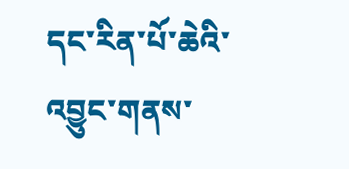དང་རིན་པོ་ཆེའི་འབྱུང་གནས་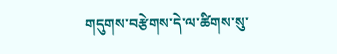གདུགས་བརྩེགས་དེ་ལ་ཚིགས་སུ་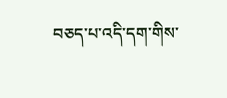བཅད་པ་འདི་དག་གིས་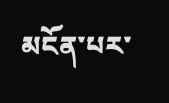མངོན་པར་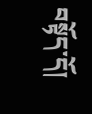བསྟོད་དོ།